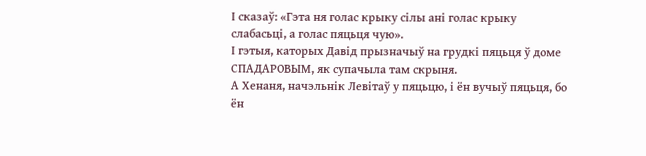І сказаў: «Гэта ня голас крыку сілы ані голас крыку слабасьці, а голас пяцьця чую».
І гэтыя, каторых Давід прызначыў на грудкі пяцьця ў доме СПАДАРОВЫМ, як супачыла там скрыня.
А Хенаня, начэльнік Левітаў у пяцьцю, і ён вучыў пяцьця, бо ён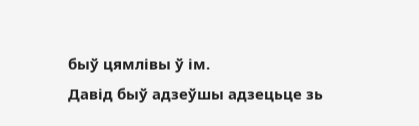быў цямлівы ў ім.
Давід быў адзеўшы адзецьце зь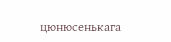цюнюсенькага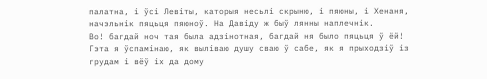палатна, і ўсі Левіты, каторыя несьлі скрыню, і пяюны, і Хенаня, начэльнік пяцьця пяюноў. На Давіду ж быў лянны наплечнік.
Во! багдай ноч тая была адзінотная, багдай ня было пяцьця ў ёй!
Гэта я ўспамінаю, як выліваю душу сваю ў сабе, як я прыходзіў із грудам і вёў іх да дому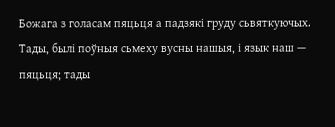Божага з голасам пяцьця а падзякі груду сьвяткуючых.
Тады, былі поўныя сьмеху вусны нашыя, і язык наш — пяцьця; тады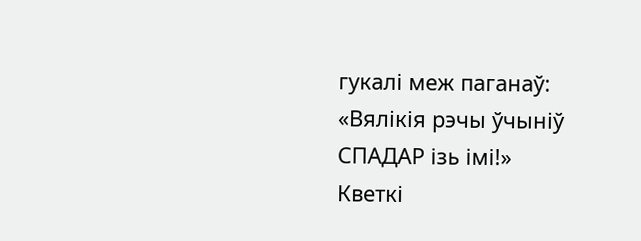гукалі меж паганаў: «Вялікія рэчы ўчыніў СПАДАР ізь імі!»
Кветкі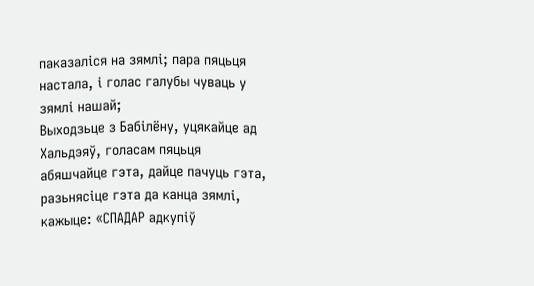паказаліся на зямлі; пара пяцьця настала, і голас галубы чуваць у зямлі нашай;
Выходзьце з Бабілёну, уцякайце ад Хальдэяў, голасам пяцьця абяшчайце гэта, дайце пачуць гэта, разьнясіце гэта да канца зямлі, кажыце: «СПАДАР адкупіў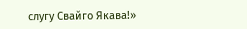слугу Свайго Якава!»